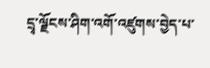དྲྭ་ལྗོངས་ཤིག་འགོ་འཛུགས་བྱེད་པ་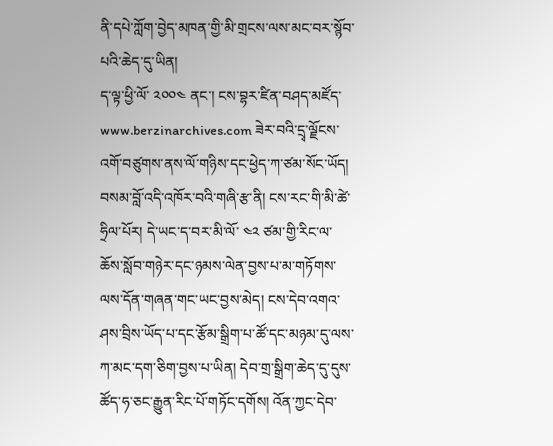ནི་དཔེ་ཀློག་བྱེད་མཁན་གྱི་མི་གྲངས་ལས་མང་བར་སྙོབ་པའི་ཆེད་དུ་ཡིན།
ད་ལྟ་ཕྱི་ལོ་ ༢༠༠༤ ནང་། ངས་བྷར་ཛིན་བཤད་མཛོད་ www.berzinarchives.com ཟེར་བའི་དྲྭ་ལྗོངས་འགོ་བཙུགས་ནས་ལོ་གཉིས་དང་ཕྱེད་ཀ་ཙམ་སོང་ཡོད། བསམ་བློ་འདི་འཁོར་བའི་གཞི་རྩ་ནི། ངས་རང་གི་མི་ཚེ་ཧྲིལ་པོར། དེ་ཡང་ད་བར་མི་ལོ་ ༤༢ ཙམ་གྱི་རིང་ལ་ཆོས་སློབ་གཉེར་དང་ཉམས་ལེན་བྱས་པ་མ་གཏོགས་ལས་དོན་གཞན་གང་ཡང་བྱས་མེད། ངས་དེབ་འགའ་ཤས་བྲིས་ཡོད་པ་དང་རྩོམ་སྒྲིག་པ་ཚོ་དང་མཉམ་དུ་ལས་ཀ་མང་དག་ཅིག་བྱས་པ་ཡིན། དེབ་གྲ་སྒྲིག་ཆེད་དུ་དུས་ཚོད་ཧ་ཅང་རྒྱུན་རིང་པོ་གཏོང་དགོས། འོན་ཀྱང་དེབ་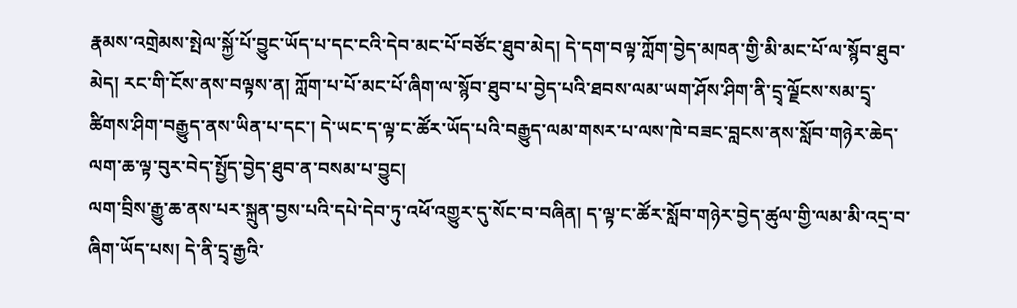རྣམས་འགྲེམས་སྤེལ་སྐྱོ་པོ་བྱུང་ཡོད་པ་དང་ངའི་དེབ་མང་པོ་བཙོང་ཐུབ་མེད། དེ་དག་བལྟ་ཀློག་བྱེད་མཁན་གྱི་མི་མང་པོ་ལ་སྙོབ་ཐུབ་མེད། རང་གི་ངོས་ནས་བལྟས་ན། ཀློག་པ་པོ་མང་པོ་ཞིག་ལ་སྙོབ་ཐུབ་པ་བྱེད་པའི་ཐབས་ལམ་ཡག་ཤོས་ཤིག་ནི་དྲྭ་ལྗོངས་སམ་དྲྭ་ཚིགས་ཤིག་བརྒྱུད་ནས་ཡིན་པ་དང་། དེ་ཡང་ད་ལྟ་ང་ཚོར་ཡོད་པའི་བརྒྱུད་ལམ་གསར་པ་ལས་ཁེ་བཟང་བླངས་ནས་སློབ་གཉེར་ཆེད་ལག་ཆ་ལྟ་བུར་བེད་སྤྱོད་བྱེད་ཐུབ་ན་བསམ་པ་བྱུང།
ལག་བྲིས་རྒྱུ་ཆ་ནས་པར་སྐྲུན་བྱས་པའི་དཔེ་དེབ་ཏུ་འཕོ་འགྱུར་དུ་སོང་བ་བཞིན། ད་ལྟ་ང་ཚོར་སློབ་གཉེར་བྱེད་ཚུལ་གྱི་ལམ་མི་འདྲ་བ་ཞིག་ཡོད་པས། དེ་ནི་དྲྭ་རྒྱའི་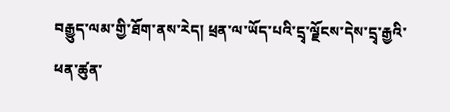བརྒྱུད་ལམ་གྱི་ཐོག་ནས་རེད། ཕྲན་ལ་ཡོད་པའི་དྲྭ་ལྗོངས་དེས་དྲྭ་རྒྱའི་ཕན་ཚུན་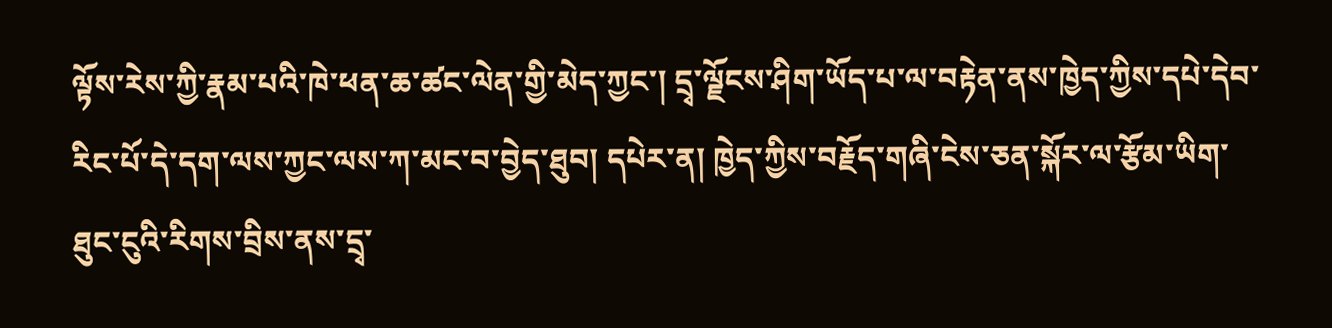ལྟོས་རེས་ཀྱི་རྣམ་པའི་ཁེ་ཕན་ཆ་ཚང་ལེན་གྱི་མེད་ཀྱང་། དྲྭ་ལྗོངས་ཤིག་ཡོད་པ་ལ་བརྟེན་ནས་ཁྱེད་ཀྱིས་དཔེ་དེབ་རིང་པོ་དེ་དག་ལས་ཀྱང་ལས་ཀ་མང་བ་བྱེད་ཐུབ། དཔེར་ན། ཁྱེད་ཀྱིས་བརྗོད་གཞི་ངེས་ཅན་སྐོར་ལ་རྩོམ་ཡིག་ཐུང་ངུའི་རིགས་བྲིས་ནས་དྲྭ་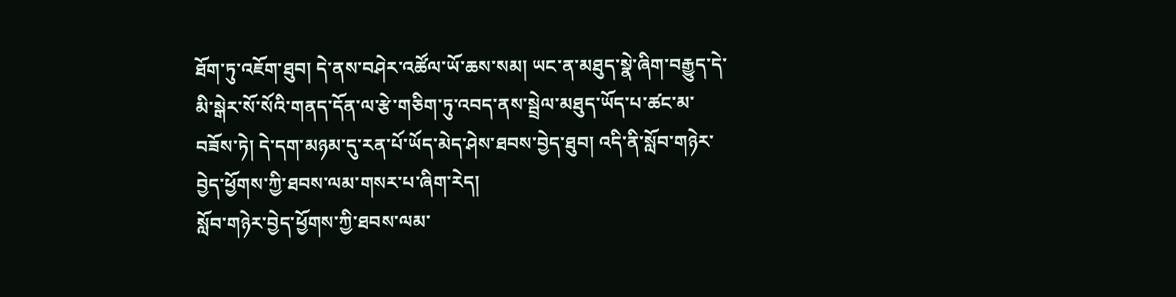ཐོག་ཏུ་འཇོག་ཐུབ། དེ་ནས་བཤེར་འཚོལ་ཡོ་ཆས་སམ། ཡང་ན་མཐུད་སྣེ་ཞིག་བརྒྱུད་དེ་མི་སྒེར་སོ་སོའི་གནད་དོན་ལ་རྩེ་གཅིག་ཏུ་འབད་ནས་སྦྲེལ་མཐུད་ཡོད་པ་ཚང་མ་བཟོས་ཏེ། དེ་དག་མཉམ་དུ་རན་པོ་ཡོད་མེད་ཤེས་ཐབས་བྱེད་ཐུབ། འདི་ནི་སློབ་གཉེར་བྱེད་ཕྱོགས་ཀྱི་ཐབས་ལམ་གསར་པ་ཞིག་རེད།
སློབ་གཉེར་བྱེད་ཕྱོགས་ཀྱི་ཐབས་ལམ་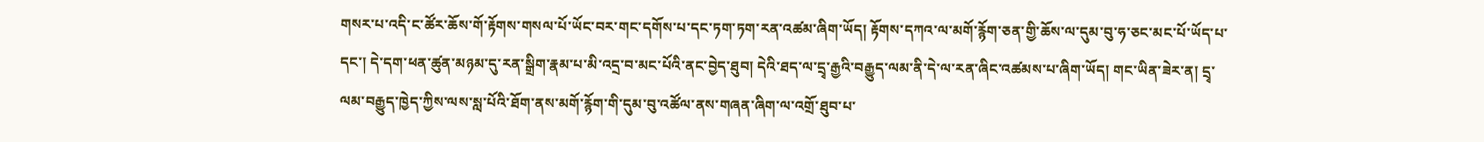གསར་པ་འདི་ང་ཚོར་ཆོས་གོ་རྟོགས་གསལ་པོ་ཡོང་བར་གང་དགོས་པ་དང་ཏག་ཏག་རན་འཚམ་ཞིག་ཡོད། རྟོགས་དཀའ་ལ་མགོ་རྙོག་ཅན་གྱི་ཆོས་ལ་དུམ་བུ་ཧ་ཅང་མང་པོ་ཡོད་པ་དང་། དེ་དག་ཕན་ཚུན་མཉམ་དུ་རན་སྒྲིག་རྣམ་པ་མི་འདྲ་བ་མང་པོའི་ནང་བྱེད་ཐུབ། དེའི་ཐད་ལ་དྲྭ་རྒྱའི་བརྒྱུད་ལམ་ནི་དེ་ལ་རན་ཞིང་འཚམས་པ་ཞིག་ཡོད། གང་ཡིན་ཟེར་ན། དྲྭ་ལམ་བརྒྱུད་ཁྱེད་ཀྱིས་ལས་སླ་པོའི་ཐོག་ནས་མགོ་རྙོག་གི་དུམ་བུ་འཚོལ་ནས་གཞན་ཞིག་ལ་འགྲོ་ཐུབ་པ་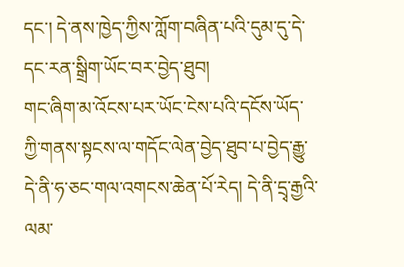དང་། དེ་ནས་ཁྱེད་ཀྱིས་ཀློག་བཞིན་པའི་དུམ་དུ་དེ་དང་རན་སྒྲིག་ཡོང་བར་བྱེད་ཐུབ།
གང་ཞིག་མ་འོངས་པར་ཡོང་ངེས་པའི་དངོས་ཡོད་ཀྱི་གནས་སྟངས་ལ་གདོང་ལེན་བྱེད་ཐུབ་པ་བྱེད་རྒྱུ་དེ་ནི་ཧ་ཅང་གལ་འགངས་ཆེན་པོ་རེད། དེ་ནི་དྲྭ་རྒྱའི་ལམ་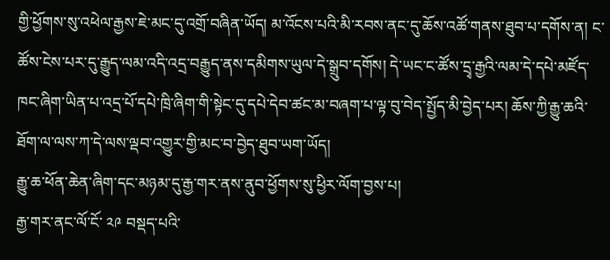གྱི་ཕྱོགས་སུ་འཕེལ་རྒྱས་ཇེ་མང་དུ་འགྲོ་བཞིན་ཡོད། མ་འོངས་པའི་མི་རབས་ནང་དུ་ཆོས་འཚོ་གནས་ཐུབ་པ་དགོས་ན། ང་ཚོས་ངེས་པར་དུ་རྒྱུད་ལམ་འདི་འདྲ་བརྒྱུད་ནས་དམིགས་ཡུལ་དེ་སྒྲུབ་དགོས། དེ་ཡང་ང་ཚོས་དྲྭ་རྒྱའི་ལམ་དེ་དཔེ་མཛོད་ཁང་ཞིག་ཡིན་པ་འདྲ་པོ་དཔེ་ཁྲི་ཞིག་གི་སྟེང་དུ་དཔེ་དེབ་ཚང་མ་བཞག་པ་ལྟ་བུ་བེད་སྤྱོད་མི་བྱེད་པར། ཆོས་ཀྱི་རྒྱུ་ཆའི་ཐོག་ལ་ལས་ཀ་དེ་ལས་ལྡབ་འགྱུར་གྱི་མང་བ་བྱེད་ཐུབ་ཡག་ཡོད།
རྒྱུ་ཆ་ཕོན་ཆེན་ཞིག་དང་མཉམ་དུ་རྒྱ་གར་ནས་ནུབ་ཕྱོགས་སུ་ཕྱིར་ལོག་བྱས་པ།
རྒྱ་གར་ནང་ལོ་ངོ་ ༢༩ བསྡད་པའི་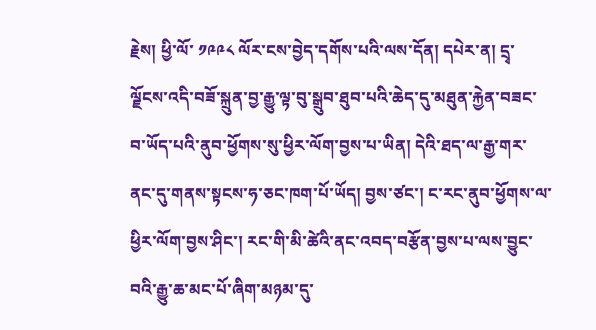རྗེས། ཕྱི་ལོ་ ༡༩༩༨ ལོར་ངས་བྱེད་དགོས་པའི་ལས་དོན། དཔེར་ན། དྲྭ་ལྗོངས་འདི་བཟོ་སྐྲུན་བྱ་རྒྱུ་ལྟ་བུ་སྒྲུབ་ཐུབ་པའི་ཆེད་དུ་མཐུན་རྐྱེན་བཟང་བ་ཡོད་པའི་ནུབ་ཕྱོགས་སུ་ཕྱིར་ལོག་བྱས་པ་ཡིན། དེའི་ཐད་ལ་རྒྱ་གར་ནང་དུ་གནས་སྟངས་ཧ་ཅང་ཁག་པོ་ཡོད། བྱས་ཙང་། ང་རང་ནུབ་ཕྱོགས་ལ་ཕྱིར་ལོག་བྱས་ཤིང་། རང་གི་མི་ཚེའི་ནང་འབད་བརྩོན་བྱས་པ་ལས་བྱུང་བའི་རྒྱུ་ཆ་མང་པོ་ཞིག་མཉམ་དུ་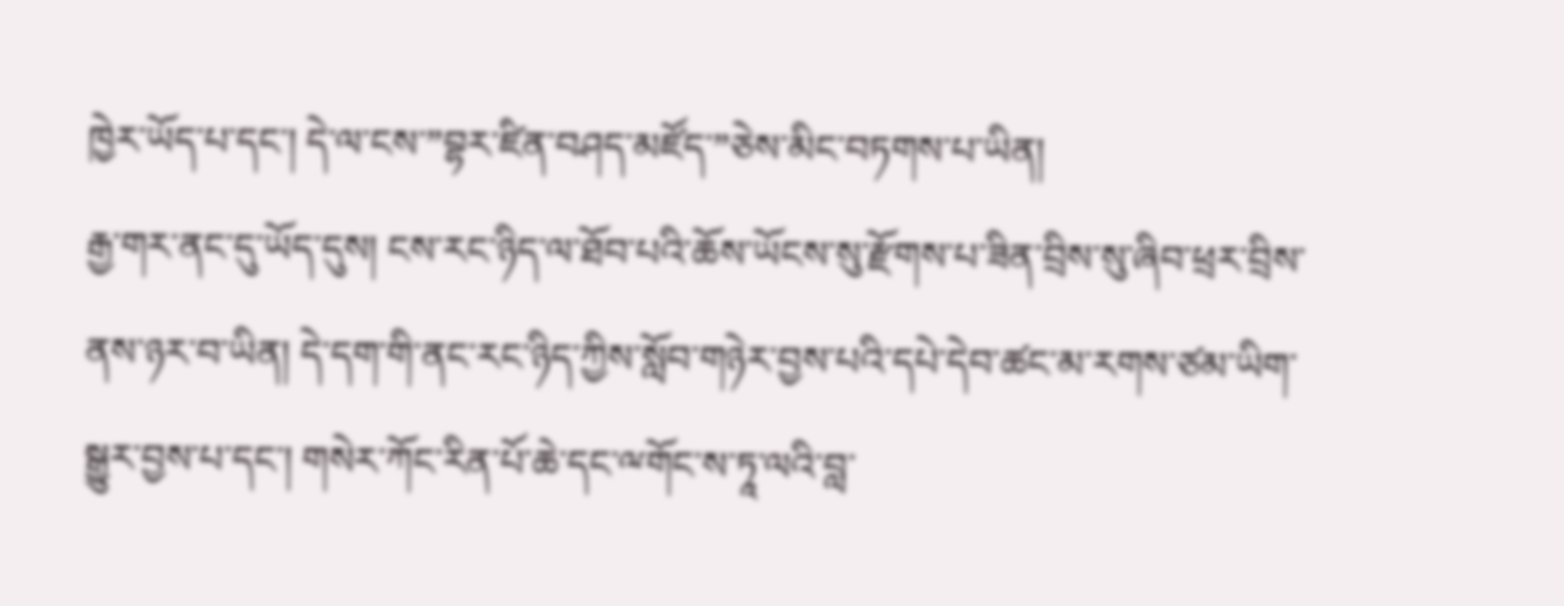ཁྱེར་ཡོད་པ་དང་། དེ་ལ་ངས་”བྷར་ཛིན་བཤད་མཛོད་”ཅེས་མིང་བཏགས་པ་ཡིན།
རྒྱ་གར་ནང་དུ་ཡོད་དུས། ངས་རང་ཉིད་ལ་ཐོབ་པའི་ཆོས་ཡོངས་སུ་རྫོགས་པ་ཟིན་བྲིས་སུ་ཞིབ་ཕྲར་བྲིས་ནས་ཉར་བ་ཡིན། དེ་དག་གི་ནང་རང་ཉིད་ཀྱིས་སློབ་གཉེར་བྱས་པའི་དཔེ་དེབ་ཚང་མ་རགས་ཙམ་ཡིག་སྒྱུར་བྱས་པ་དང་། གསེར་ཀོང་རིན་པོ་ཆེ་དང་ྋགོང་ས་ཏཱ་ལའི་བླ་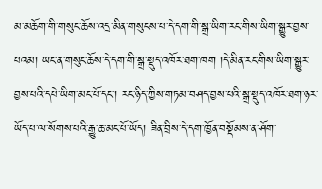མ་མཆོག་གི་གསུང་ཆོས་འདྲ་མིན་གསུངས་པ་དེ་དག་གི་སྒྲ་ཡིག་རང་གིས་ཡིག་སྒྱུར་བྱས་པའམ། ཡང་ན་གསུང་ཆོས་དེ་དག་གི་སྒྲ་སྡུད་འཁོར་ཐག་ཁག །དེ་མིན་རང་གིས་ཡིག་སྒྱུར་བྱས་པའི་དཔེ་ཡིག་མང་པོ་དང་། རང་ཉིད་ཀྱིས་གཏམ་བཤད་བྱས་པའི་སྒྲ་སྡུད་འཁོར་ཐག་ཉར་ཡོད་པ་ལ་སོགས་པའི་རྒྱུ་ཆ་མང་པོ་ཡོད། ཟིན་བྲིས་དེ་དག་ཁྱོན་བསྡོམས་ན་ཤོག་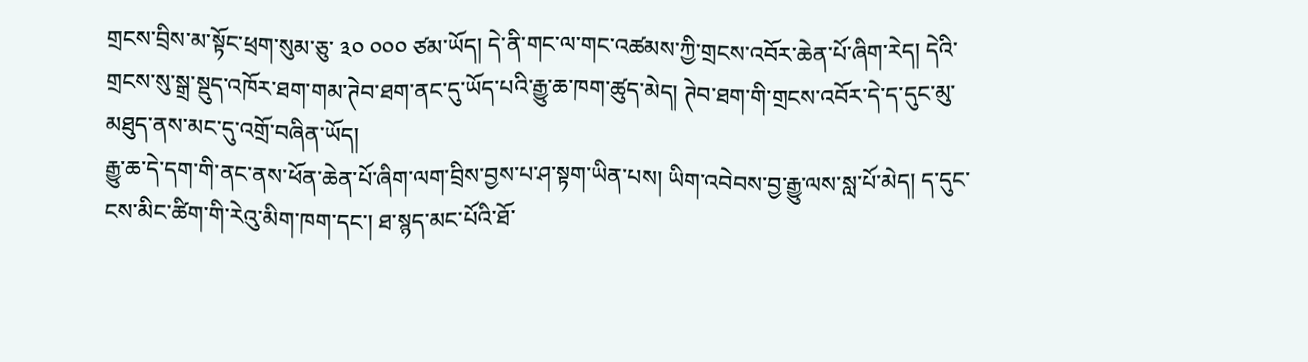གྲངས་བྲིས་མ་སྟོང་ཕྲག་སུམ་ཅུ་ ༣༠ ༠༠༠ ཙམ་ཡོད། དེ་ནི་གང་ལ་གང་འཚམས་ཀྱི་གྲངས་འབོར་ཆེན་པོ་ཞིག་རེད། དེའི་གྲངས་སུ་སྒྲ་སྡུད་འཁོར་ཐག་གམ་ཊེབ་ཐག་ནང་དུ་ཡོད་པའི་རྒྱུ་ཆ་ཁག་ཚུད་མེད། ཊེབ་ཐག་གི་གྲངས་འབོར་དེ་ད་དུང་མུ་མཐུད་ནས་མང་དུ་འགྲོ་བཞིན་ཡོད།
རྒྱུ་ཆ་དེ་དག་གི་ནང་ནས་ཕོན་ཆེན་པོ་ཞིག་ལག་བྲིས་བྱས་པ་ཤ་སྟག་ཡིན་པས། ཡིག་འབེབས་བྱ་རྒྱུ་ལས་སླ་པོ་མེད། ད་དུང་ངས་མིང་ཚིག་གི་རེའུ་མིག་ཁག་དང་། ཐ་སྙད་མང་པོའི་ཐོ་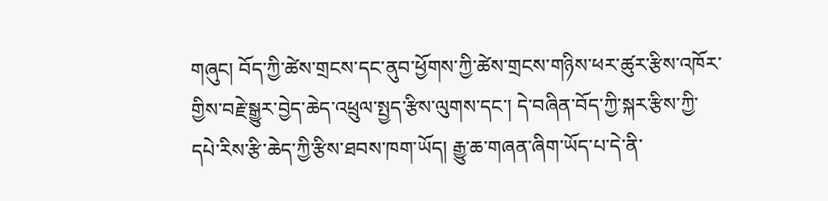གཞུང། བོད་ཀྱི་ཚེས་གྲངས་དང་ནུབ་ཕྱོགས་ཀྱི་ཚེས་གྲངས་གཉིས་ཕར་ཚུར་རྩིས་འཁོར་གྱིས་བརྗེ་སྒྱུར་བྱེད་ཆེད་འཕྲུལ་སྤྱད་རྩིས་ལུགས་དང་། དེ་བཞིན་བོད་ཀྱི་སྐར་རྩིས་ཀྱི་དཔེ་རིས་རྩི་ཆེད་ཀྱི་རྩིས་ཐབས་ཁག་ཡོད། རྒྱུ་ཆ་གཞན་ཞིག་ཡོད་པ་དེ་ནི་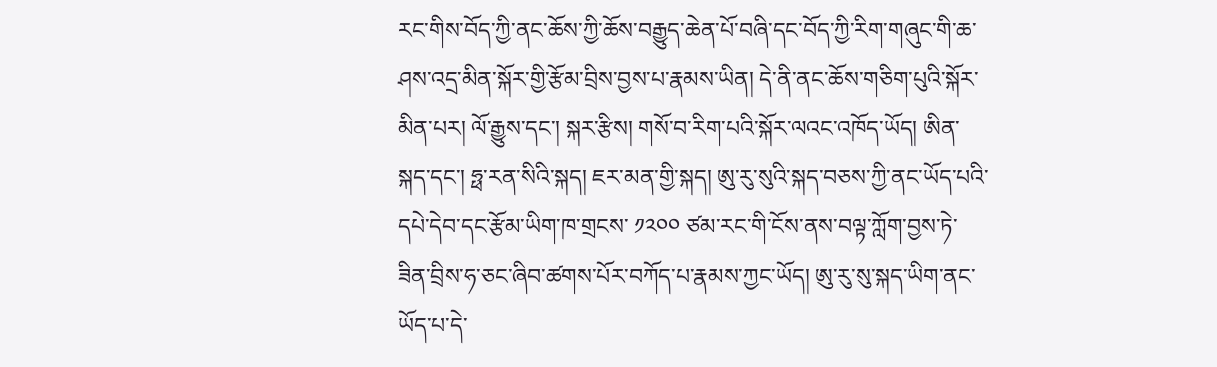རང་གིས་བོད་ཀྱི་ནང་ཆོས་ཀྱི་ཆོས་བརྒྱུད་ཆེན་པོ་བཞི་དང་བོད་ཀྱི་རིག་གཞུང་གི་ཆ་ཤས་འདྲ་མིན་སྐོར་གྱི་རྩོམ་བྲིས་བྱས་པ་རྣམས་ཡིན། དེ་ནི་ནང་ཆོས་གཅིག་པུའི་སྐོར་མིན་པར། ལོ་རྒྱུས་དང་། སྐར་རྩིས། གསོ་བ་རིག་པའི་སྐོར་ལའང་འཁོད་ཡོད། ཨིན་སྐད་དང་། ཧྥ་རན་སིའི་སྐད། ཇར་མན་གྱི་སྐད། ཨུ་རུ་སུའི་སྐད་བཅས་ཀྱི་ནང་ཡོད་པའི་དཔེ་དེབ་དང་རྩོམ་ཡིག་ཁ་གྲངས་ ༡༢༠༠ ཙམ་རང་གི་ངོས་ནས་བལྟ་ཀློག་བྱས་ཏེ་ཟིན་བྲིས་ཧ་ཅང་ཞིབ་ཚགས་པོར་བཀོད་པ་རྣམས་ཀྱང་ཡོད། ཨུ་རུ་སུ་སྐད་ཡིག་ནང་ཡོད་པ་དེ་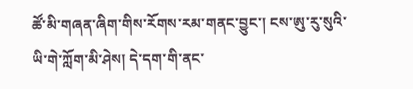ཚོ་མི་གཞན་ཞིག་གིས་རོགས་རམ་གནང་བྱུང་། ངས་ཨུ་རུ་སུའི་ཡི་གེ་ཀློག་མི་ཤེས། དེ་དག་གི་ནང་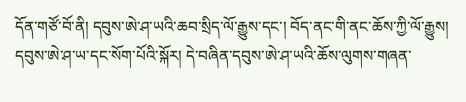དོན་གཙོ་བོ་ནི། དབུས་ཨེ་ཤ་ཡའི་ཆབ་སྲིད་ལོ་རྒྱུས་དང་། བོད་ནང་གི་ནང་ཆོས་ཀྱི་ལོ་རྒྱུས། དབུས་ཨེ་ཤ་ཡ་དང་སོག་པོའི་སྐོར། དེ་བཞིན་དབུས་ཨེ་ཤ་ཡའི་ཆོས་ལུགས་གཞན་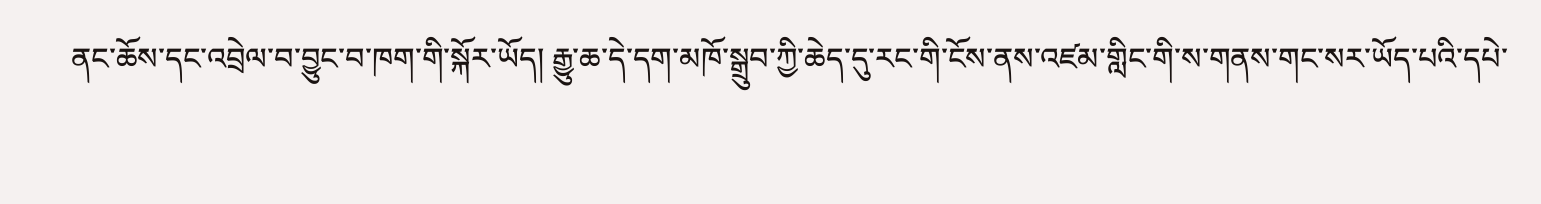ནང་ཆོས་དང་འབྲེལ་བ་བྱུང་བ་ཁག་གི་སྐོར་ཡོད། རྒྱུ་ཆ་དེ་དག་མཁོ་སྒྲུབ་ཀྱི་ཆེད་དུ་རང་གི་ངོས་ནས་འཛམ་གླིང་གི་ས་གནས་གང་སར་ཡོད་པའི་དཔེ་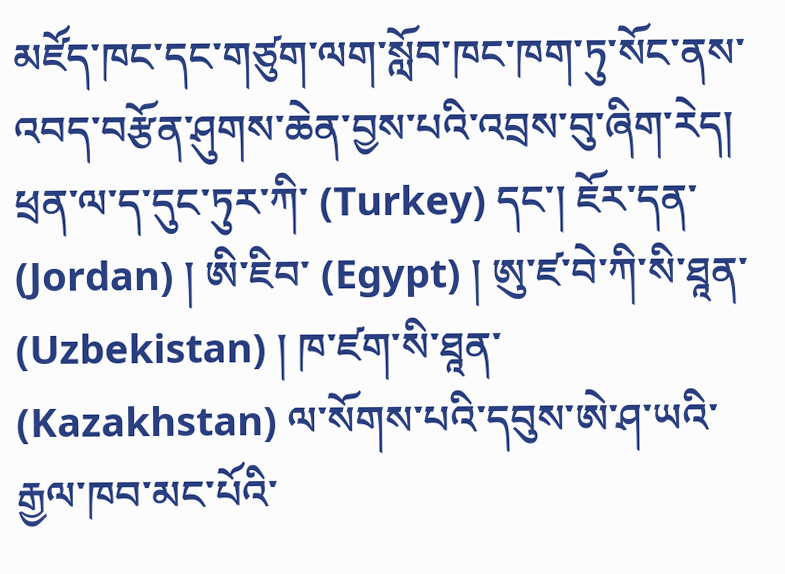མཛོད་ཁང་དང་གཙུག་ལག་སློབ་ཁང་ཁག་ཏུ་སོང་ནས་འབད་བརྩོན་ཤུགས་ཆེན་བྱས་པའི་འབྲས་བུ་ཞིག་རེད། ཕྲན་ལ་ད་དུང་ཏུར་ཀི་ (Turkey) དང་། ཇོར་དན་ (Jordan) ། ཨི་ཇིབ་ (Egypt) ། ཨུ་ཛ་བེ་ཀི་སི་ཐཱན་ (Uzbekistan) ། ཁ་ཛག་སི་ཐཱན་ (Kazakhstan) ལ་སོགས་པའི་དབུས་ཨེ་ཤ་ཡའི་རྒྱལ་ཁབ་མང་པོའི་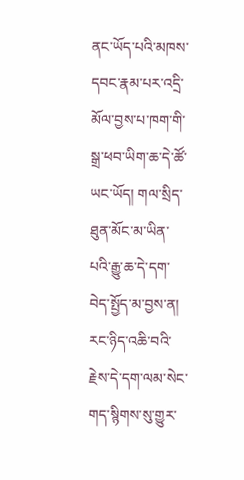ནང་ཡོད་པའི་མཁས་དབང་རྣམ་པར་འདྲི་མོལ་བྱས་པ་ཁག་གི་སྒྲ་ཕབ་ཡིག་ཆ་དེ་ཚོ་ཡང་ཡོད། གལ་སྲིད་ཐུན་མོང་མ་ཡིན་པའི་རྒྱུ་ཆ་དེ་དག་བེད་སྤྱོད་མ་བྱས་ན། རང་ཉིད་འཆི་བའི་རྗེས་དེ་དག་ལམ་སེང་གད་སྙིགས་སུ་གྱུར་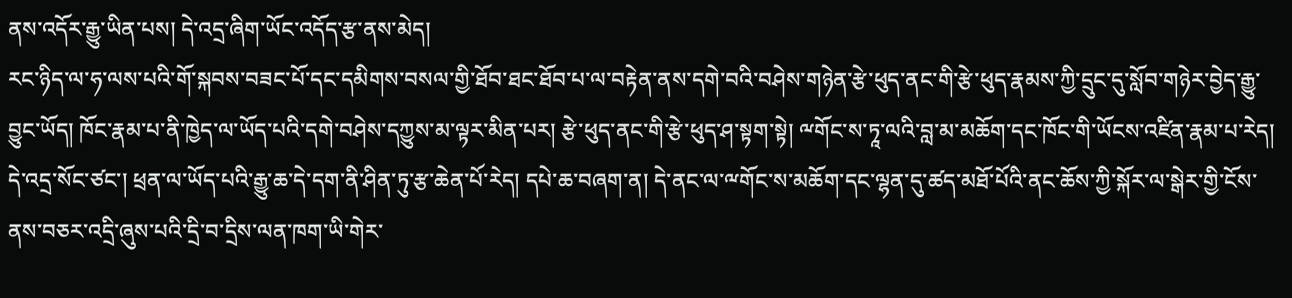ནས་འདོར་རྒྱུ་ཡིན་པས། དེ་འདྲ་ཞིག་ཡོང་འདོད་རྩ་ནས་མེད།
རང་ཉིད་ལ་ཧ་ལས་པའི་གོ་སྐབས་བཟང་པོ་དང་དམིགས་བསལ་གྱི་ཐོབ་ཐང་ཐོབ་པ་ལ་བརྟེན་ནས་དགེ་བའི་བཤེས་གཉེན་རྩེ་ཕུད་ནང་གི་རྩེ་ཕུད་རྣམས་ཀྱི་དྲུང་དུ་སློབ་གཉེར་བྱེད་རྒྱུ་བྱུང་ཡོད། ཁོང་རྣམ་པ་ནི་ཁྱེད་ལ་ཡོད་པའི་དགེ་བཤེས་དཀྱུས་མ་ལྟར་མིན་པར། རྩེ་ཕུད་ནང་གི་རྩེ་ཕུད་ཤ་སྟག་སྟེ། ྋགོང་ས་ཏཱ་ལའི་བླ་མ་མཆོག་དང་ཁོང་གི་ཡོངས་འཛིན་རྣམ་པ་རེད། དེ་འདྲ་སོང་ཙང་། ཕྲན་ལ་ཡོད་པའི་རྒྱུ་ཆ་དེ་དག་ནི་ཤིན་ཏུ་རྩ་ཆེན་པོ་རེད། དཔེ་ཆ་བཞག་ན། དེ་ནང་ལ་ྋགོང་ས་མཆོག་དང་ལྷན་དུ་ཚད་མཐོ་པོའི་ནང་ཆོས་ཀྱི་སྐོར་ལ་སྒེར་གྱི་ངོས་ནས་བཅར་འདྲི་ཞུས་པའི་དྲི་བ་དྲིས་ལན་ཁག་ཡི་གེར་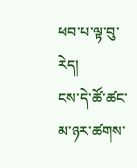ཕབ་པ་ལྟ་བུ་རེད།
ངས་དེ་ཚོ་ཚང་མ་ཉར་ཚགས་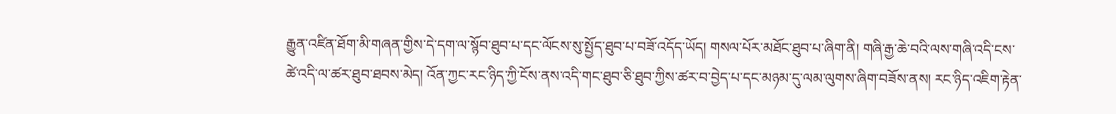རྒྱུན་འཛིན་ཐོག་མི་གཞན་གྱིས་དེ་དག་ལ་སྙོབ་ཐུབ་པ་དང་ལོངས་སུ་སྤྱོད་ཐུབ་པ་བཟོ་འདོད་ཡོད། གསལ་པོར་མཐོང་ཐུབ་པ་ཞིག་ནི། གཞི་རྒྱ་ཆེ་བའི་ལས་གཞི་འདི་ངས་ཚེ་འདི་ལ་ཚར་ཐུབ་ཐབས་མེད། འོན་ཀྱང་རང་ཉིད་ཀྱི་ངོས་ནས་འདི་གང་ཐུབ་ཅི་ཐུབ་ཀྱིས་ཚར་བ་བྱེད་པ་དང་མཉམ་དུ་ལམ་ལུགས་ཞིག་བཟོས་ནས། རང་ཉིད་འཇིག་རྟེན་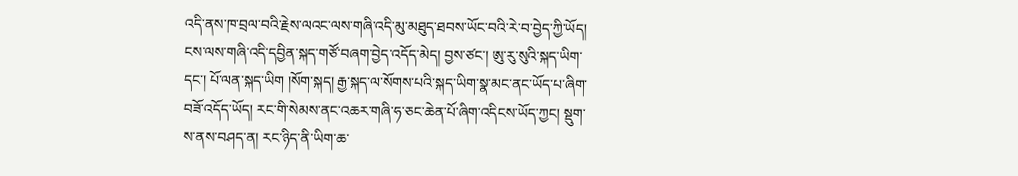འདི་ནས་ཁ་བྲལ་བའི་རྗེས་ལའང་ལས་གཞི་འདི་མུ་མཐུད་ཐབས་ཡོང་བའི་རེ་བ་བྱེད་ཀྱི་ཡོད། ངས་ལས་གཞི་འདི་དབྱིན་སྐད་གཙོ་བཞག་བྱེད་འདོད་མེད། བྱས་ཙང་། ཨུ་རུ་སུའི་སྐད་ཡིག་དང་། པོ་ལན་སྐད་ཡིག །སོག་སྐད། རྒྱ་སྐད་ལ་སོགས་པའི་སྐད་ཡིག་སྣ་མང་ནང་ཡོད་པ་ཞིག་བཟོ་འདོད་ཡོད། རང་གི་སེམས་ནང་འཆར་གཞི་ཧ་ཅང་ཆེན་པོ་ཞིག་འདིངས་ཡོད་ཀྱང། སྡུག་ས་ནས་བཤད་ན། རང་ཉིད་ནི་ཡིག་ཆ་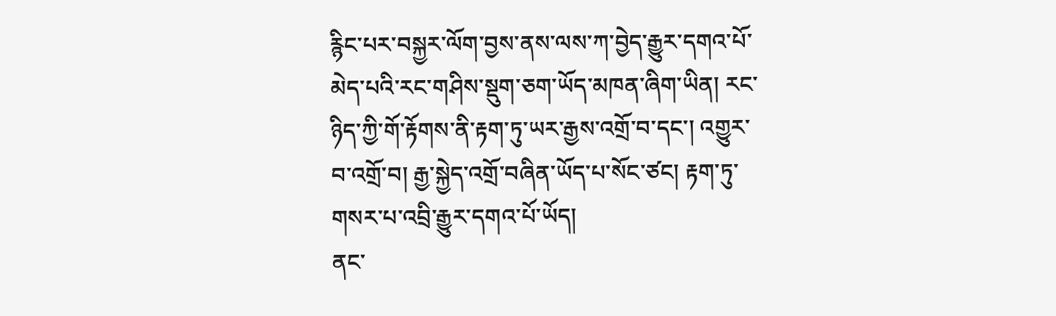རྙིང་པར་བསྐྱར་ལོག་བྱས་ནས་ལས་ཀ་བྱེད་རྒྱུར་དགའ་པོ་མེད་པའི་རང་གཤིས་སྡུག་ཅག་ཡོད་མཁན་ཞིག་ཡིན། རང་ཉིད་ཀྱི་གོ་རྟོགས་ནི་རྟག་ཏུ་ཡར་རྒྱས་འགྲོ་བ་དང་། འགྱུར་བ་འགྲོ་བ། རྒྱ་སྐྱེད་འགྲོ་བཞིན་ཡོད་པ་སོང་ཙང། རྟག་ཏུ་གསར་པ་འབྲི་རྒྱུར་དགའ་པོ་ཡོད།
ནང་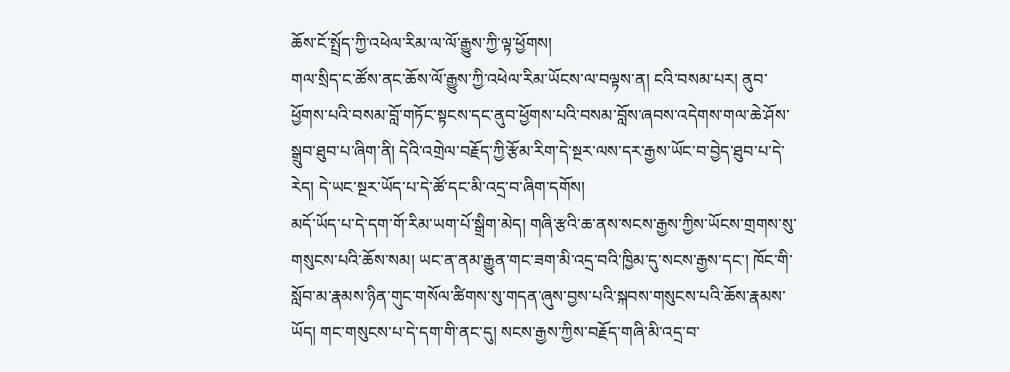ཆོས་ངོ་སྤྲོད་ཀྱི་འཕེལ་རིམ་ལ་ལོ་རྒྱུས་ཀྱི་ལྟ་ཕྱོགས།
གལ་སྲིད་ང་ཚོས་ནང་ཆོས་ལོ་རྒྱུས་ཀྱི་འཕེལ་རིམ་ཡོངས་ལ་བལྟས་ན། ངའི་བསམ་པར། ནུབ་ཕྱོགས་པའི་བསམ་བློ་གཏོང་སྟངས་དང་ནུབ་ཕྱོགས་པའི་བསམ་བློས་ཞབས་འདེགས་གལ་ཆེ་ཤོས་སྒྲུབ་ཐུབ་པ་ཞིག་ནི། དེའི་འགྲེལ་བརྗོད་ཀྱི་རྩོམ་རིག་དེ་སྔར་ལས་དར་རྒྱས་ཡོང་བ་བྱེད་ཐུབ་པ་དེ་རེད། དེ་ཡང་སྔར་ཡོད་པ་དེ་ཚོ་དང་མི་འདྲ་བ་ཞིག་དགོས།
མདོ་ཡོད་པ་དེ་དག་གོ་རིམ་ཡག་པོ་སྒྲིག་མེད། གཞི་རྩའི་ཆ་ནས་སངས་རྒྱས་ཀྱིས་ཡོངས་གྲགས་སུ་གསུངས་པའི་ཆོས་སམ། ཡང་ན་ནམ་རྒྱུན་གང་ཟག་མི་འདྲ་བའི་ཁྱིམ་དུ་སངས་རྒྱས་དང་། ཁོང་གི་སློབ་མ་རྣམས་ཉིན་གུང་གསོལ་ཚིགས་སུ་གདན་ཞུས་བྱས་པའི་སྐབས་གསུངས་པའི་ཆོས་རྣམས་ཡོད། གང་གསུངས་པ་དེ་དག་གི་ནང་དུ། སངས་རྒྱས་ཀྱིས་བརྗོད་གཞི་མི་འདྲ་བ་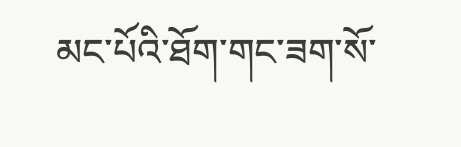མང་པོའི་ཐོག་གང་ཟག་སོ་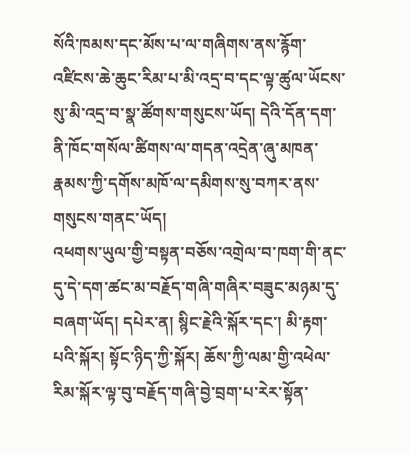སོའི་ཁམས་དང་མོས་པ་ལ་གཞིགས་ནས་རྙོག་འཛིངས་ཆེ་ཆུང་རིམ་པ་མི་འདྲ་བ་དང་ལྟ་ཚུལ་ཡོངས་སུ་མི་འདྲ་བ་སྣ་ཚོགས་གསུངས་ཡོད། དེའི་དོན་དག་ནི་ཁོང་གསོལ་ཚིགས་ལ་གདན་འདྲེན་ཞུ་མཁན་རྣམས་ཀྱི་དགོས་མཁོ་ལ་དམིགས་སུ་བཀར་ནས་གསུངས་གནང་ཡོད།
འཕགས་ཡུལ་གྱི་བསྟན་བཅོས་འགྲེལ་བ་ཁག་གི་ནང་དུ་དེ་དག་ཚང་མ་བརྗོད་གཞི་གཞིར་བཟུང་མཉམ་དུ་བཞག་ཡོད། དཔེར་ན། སྙིང་རྗེའི་སྐོར་དང་། མི་རྟག་པའི་སྐོར། སྟོང་ཉིད་ཀྱི་སྐོར། ཆོས་ཀྱི་ལམ་གྱི་འཕེལ་རིམ་སྐོར་ལྟ་བུ་བརྗོད་གཞི་བྱེ་བྲག་པ་རེར་སྟོན་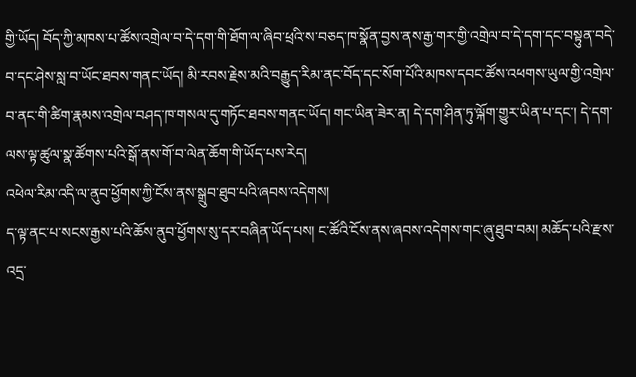གྱི་ཡོད། བོད་ཀྱི་མཁས་པ་ཚོས་འགྲེལ་བ་དེ་དག་གི་ཐོག་ལ་ཞིབ་ཕྲའི་ས་བཅད་ཁ་སྣོན་བྱས་ནས་རྒྱ་གར་གྱི་འགྲེལ་བ་དེ་དག་དང་བསྟུན་བདེ་བ་དང་ཤེས་སླ་བ་ཡོང་ཐབས་གནང་ཡོད། མི་རབས་རྗེས་མའི་བརྒྱུད་རིམ་ནང་བོད་དང་སོག་པོའི་མཁས་དབང་ཚོས་འཕགས་ཡུལ་གྱི་འགྲེལ་བ་ནང་གི་ཚིག་རྣམས་འགྲེལ་བཤད་ཁ་གསལ་དུ་གཏོང་ཐབས་གནང་ཡོད། གང་ཡིན་ཟེར་ན། དེ་དག་ཤིན་ཏུ་ལྐོག་གྱུར་ཡིན་པ་དང་། དེ་དག་ལས་ལྟ་ཚུལ་སྣ་ཚོགས་པའི་སྒོ་ནས་གོ་བ་ལེན་ཆོག་གི་ཡོད་པས་རེད།
འཕེལ་རིམ་འདི་ལ་ནུབ་ཕྱོགས་ཀྱི་ངོས་ནས་སྒྲུབ་ཐུབ་པའི་ཞབས་འདེགས།
ད་ལྟ་ནང་པ་སངས་རྒྱས་པའི་ཆོས་ནུབ་ཕྱོགས་སུ་དར་བཞིན་ཡོད་པས། ང་ཚོའི་ངོས་ནས་ཞབས་འདེགས་གང་ཞུ་ཐུབ་བམ། མཆོད་པའི་རྫས་འདྲ་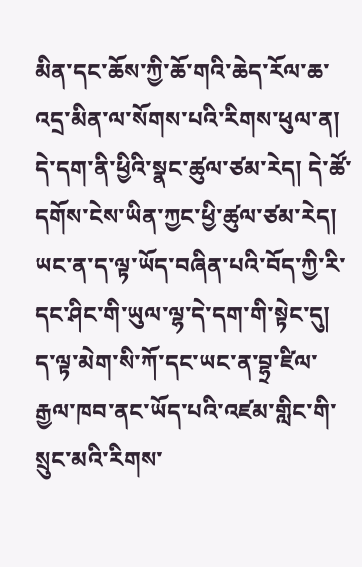མིན་དང་ཆོས་ཀྱི་ཆོ་གའི་ཆེད་རོལ་ཆ་འདྲ་མིན་ལ་སོགས་པའི་རིགས་ཕུལ་ན། དེ་དག་ནི་ཕྱིའི་སྣང་ཚུལ་ཙམ་རེད། དེ་ཚོ་དགོས་ངེས་ཡིན་ཀྱང་ཕྱི་ཚུལ་ཙམ་རེད། ཡང་ན་ད་ལྟ་ཡོད་བཞིན་པའི་བོད་ཀྱི་རི་དང་ཤིང་གི་ཡུལ་ལྷ་དེ་དག་གི་སྟེང་དུ། ད་ལྟ་མེག་སི་ཀོ་དང་ཡང་ན་བྷྲ་ཛིལ་རྒྱལ་ཁབ་ནང་ཡོད་པའི་འཛམ་གླིང་གི་སྲུང་མའི་རིགས་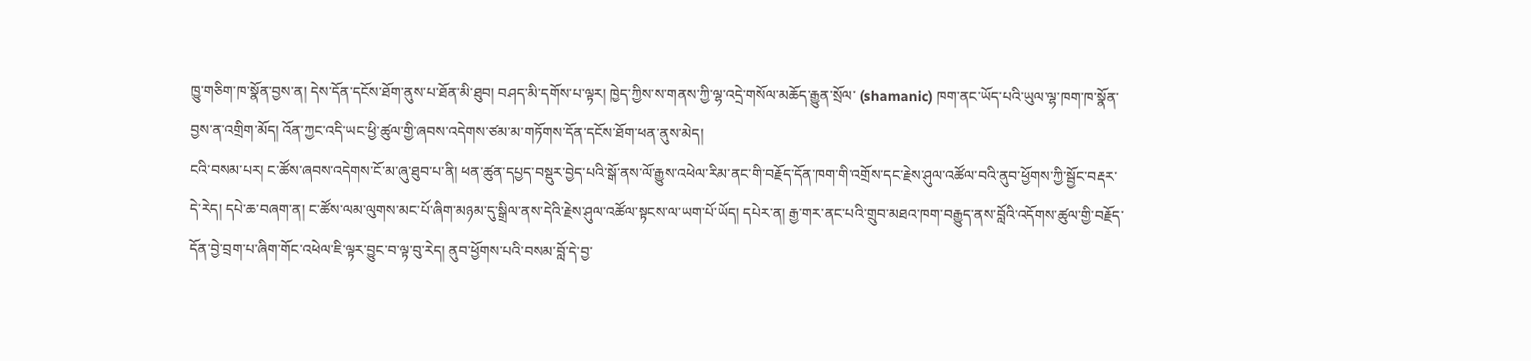ཁྱུ་གཅིག་ཁ་སྣོན་བྱས་ན། དེས་དོན་དངོས་ཐོག་ནུས་པ་ཐོན་མི་ཐུབ། བཤད་མི་དགོས་པ་ལྟར། ཁྱེད་ཀྱིས་ས་གནས་ཀྱི་ལྷ་འདྲེ་གསོལ་མཆོད་རྒྱུན་སྲོལ་ (shamanic) ཁག་ནང་ཡོད་པའི་ཡུལ་ལྷ་ཁག་ཁ་སྣོན་བྱས་ན་འགྲིག་མོད། འོན་ཀྱང་འདི་ཡང་ཕྱི་ཚུལ་གྱི་ཞབས་འདེགས་ཙམ་མ་གཏོགས་དོན་དངོས་ཐོག་ཕན་ནུས་མེད།
ངའི་བསམ་པར། ང་ཚོས་ཞབས་འདེགས་ངོ་མ་ཞུ་ཐུབ་པ་ནི། ཕན་ཚུན་དཔྱད་བསྡུར་བྱེད་པའི་སྒོ་ནས་ལོ་རྒྱུས་འཕེལ་རིམ་ནང་གི་བརྗོད་དོན་ཁག་གི་འགྲོས་དང་རྗེས་ཤུལ་འཚོལ་བའི་ནུབ་ཕྱོགས་ཀྱི་སྦྱོང་བརྡར་དེ་རེད། དཔེ་ཆ་བཞག་ན། ང་ཚོས་ལམ་ལུགས་མང་པོ་ཞིག་མཉམ་དུ་སྒྲིལ་ནས་དེའི་རྗེས་ཤུལ་འཚོལ་སྟངས་ལ་ཡག་པོ་ཡོད། དཔེར་ན། རྒྱ་གར་ནང་པའི་གྲུབ་མཐའ་ཁག་བརྒྱུད་ནས་བློའི་འདོགས་ཚུལ་གྱི་བརྗོད་དོན་བྱེ་བྲག་པ་ཞིག་གོང་འཕེལ་ཇི་ལྟར་བྱུང་བ་ལྟ་བུ་རེད། ནུབ་ཕྱོགས་པའི་བསམ་བློ་དེ་བྱ་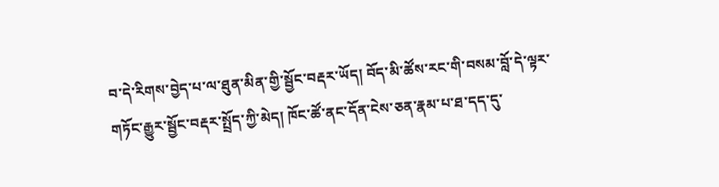བ་དེ་རིགས་བྱེད་པ་ལ་ཐུན་མིན་གྱི་སྦྱོང་བརྡར་ཡོད། བོད་མི་ཚོས་རང་གི་བསམ་བློ་དེ་ལྟར་གཏོང་རྒྱུར་སྦྱོང་བརྡར་སྤྲོད་ཀྱི་མེད། ཁོང་ཚོ་ནང་དོན་ངེས་ཅན་རྣམ་པ་ཐ་དད་དུ་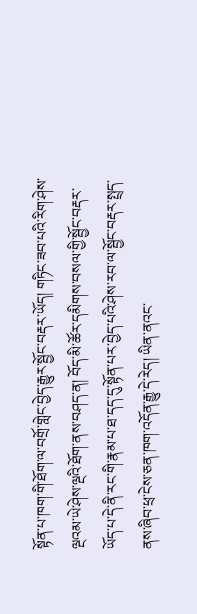སྟོན་པ་ཁག་གི་ཐོག་ལ་བགྲོ་གླེང་བྱེད་རྒྱུར་སྦྱོང་བརྡར་ཡོད། གཏིང་ཟབ་པའི་རིག་ཤེས་ལྔའམ་ཡེ་ཤེས་ལྔའི་ཐོག་ནས་བཤད་ན། བོད་མི་ཚོར་དམིགས་བསལ་གྱི་སྦྱོང་བརྡར་ཡོད་པ་དེ་ནི་རང་གི་རྣམ་པ་ཐ་དད་དུ་སྟོན་པར་བྱེད་པའི་ཤེས་རབ་ལ་སྦྱོང་བརྡར་སྤྲད་ནས་ཞིབ་ཕྲ་ངེས་ཅན་ཁག་འདོན་རྒྱུ་དེ་རེད། ཡིན་ནའང་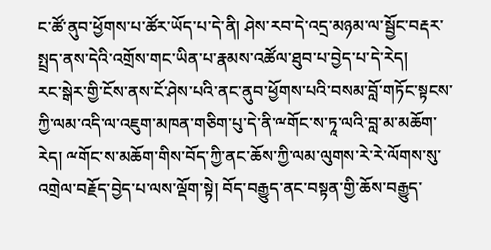ང་ཚོ་ནུབ་ཕྱོགས་པ་ཚོར་ཡོད་པ་དེ་ནི། ཤེས་རབ་དེ་འདྲ་མཉམ་ལ་སྦྱོང་བརྡར་སྤྲད་ནས་དེའི་འགྲོས་གང་ཡིན་པ་རྣམས་འཚོལ་ཐུབ་པ་བྱེད་པ་དེ་རེད།
རང་སྒེར་གྱི་ངོས་ནས་ངོ་ཤེས་པའི་ནང་ནུབ་ཕྱོགས་པའི་བསམ་བློ་གཏོང་སྟངས་ཀྱི་ལམ་འདི་ལ་འཇུག་མཁན་གཅིག་པུ་དེ་ནི་ྋགོང་ས་ཏཱ་ལའི་བླ་མ་མཆོག་རེད། ྋགོང་ས་མཆོག་གིས་བོད་ཀྱི་ནང་ཆོས་ཀྱི་ལམ་ལུགས་རེ་རེ་ལོགས་སུ་འགྲེལ་བརྗོད་བྱེད་པ་ལས་ལྡོག་སྟེ། བོད་བརྒྱུད་ནང་བསྟན་གྱི་ཆོས་བརྒྱུད་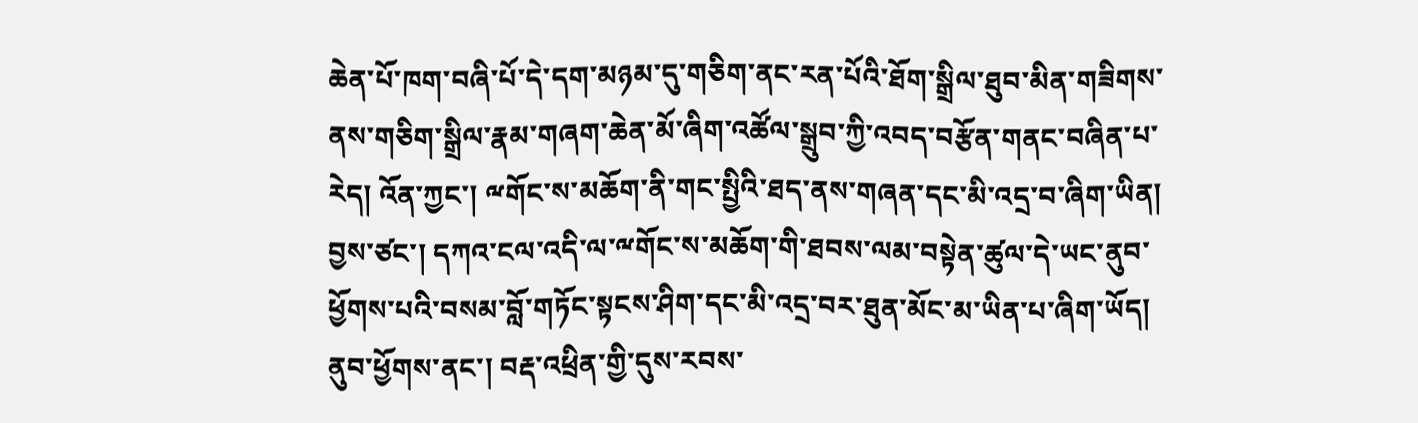ཆེན་པོ་ཁག་བཞི་པོ་དེ་དག་མཉམ་དུ་གཅིག་ནང་རན་པོའི་ཐོག་སྒྲིལ་ཐུབ་མིན་གཟིགས་ནས་གཅིག་སྒྲིལ་རྣམ་གཞག་ཆེན་མོ་ཞིག་འཚོལ་སྒྲུབ་ཀྱི་འབད་བརྩོན་གནང་བཞིན་པ་རེད། འོན་ཀྱང་། ྋགོང་ས་མཆོག་ནི་གང་སྤྱིའི་ཐད་ནས་གཞན་དང་མི་འདྲ་བ་ཞིག་ཡིན། བྱས་ཙང་། དཀའ་ངལ་འདི་ལ་ྋགོང་ས་མཆོག་གི་ཐབས་ལམ་བསྟེན་ཚུལ་དེ་ཡང་ནུབ་ཕྱོགས་པའི་བསམ་བློ་གཏོང་སྟངས་ཤིག་དང་མི་འདྲ་བར་ཐུན་མོང་མ་ཡིན་པ་ཞིག་ཡོད།
ནུབ་ཕྱོགས་ནང་། བརྡ་འཕྲིན་གྱི་དུས་རབས་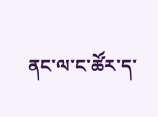ནང་ལ་ང་ཚོར་ད་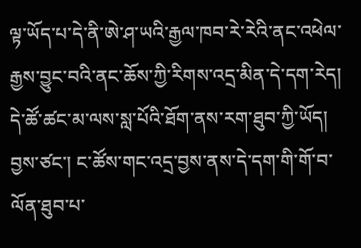ལྟ་ཡོད་པ་དེ་ནི་ཨེ་ཤ་ཡའི་རྒྱལ་ཁབ་རེ་རེའི་ནང་འཕེལ་རྒྱས་བྱུང་བའི་ནང་ཆོས་ཀྱི་རིགས་འདྲ་མིན་དེ་དག་རེད། དེ་ཚོ་ཚང་མ་ལས་སླ་པོའི་ཐོག་ནས་རག་ཐུབ་ཀྱི་ཡོད། བྱས་ཙང་། ང་ཚོས་གང་འདྲ་བྱས་ནས་དེ་དག་གི་གོ་བ་ལོན་ཐུབ་པ་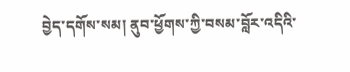བྱེད་དགོས་སམ། ནུབ་ཕྱོགས་ཀྱི་བསམ་བློར་འདིའི་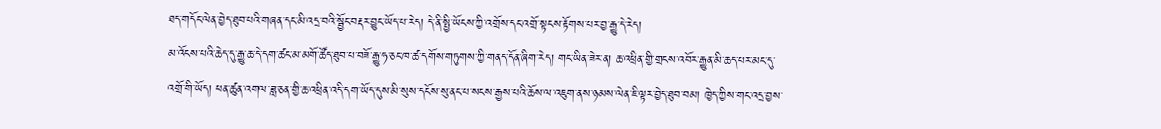ཐད་གདོང་ལེན་བྱེད་ཐུབ་པའི་གཞན་དང་མི་འདྲ་བའི་སྦྱོང་བརྡར་བྱུང་ཡོད་པ་རེད། དེ་ནི་སྤྱི་ཡོངས་ཀྱི་འགྲོས་དང་འགྲོ་སྟངས་རྟོགས་པར་བྱ་རྒྱུ་དེ་རེད།
མ་འོངས་པའི་ཆེད་དུ་རྒྱུ་ཆ་དེ་དག་ཚང་མ་མགོ་ཚོད་ཐུབ་པ་བཟོ་རྒྱུ་ཧ་ཅང་ཁ་ཚ་དགོས་གཏུགས་ཀྱི་གནད་དོན་ཞིག་རེད། གང་ཡིན་ཟེར་ན། ཆ་འཕྲིན་གྱི་གྲངས་འབོར་རྒྱུན་མི་ཆད་པར་མང་དུ་འགྲོ་གི་ཡོད། ཕན་ཚུན་འགལ་ཟླ་ཅན་གྱི་ཆ་འཕྲིན་འདི་དག་ཡོད་དུས་མི་སུས་དངོས་སུ་ནང་པ་སངས་རྒྱས་པའི་ཆོས་ལ་འཇུག་ནས་ཉམས་ལེན་ཇི་ལྟར་བྱེད་ཐུབ་བམ། ཁྱེད་ཀྱིས་གང་འདྲ་བྱས་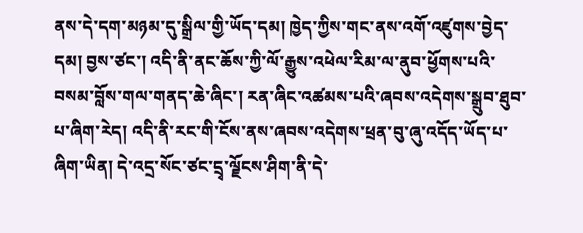ནས་དེ་དག་མཉམ་དུ་སྒྲིལ་གྱི་ཡོད་དམ། ཁྱེད་ཀྱིས་གང་ནས་འགོ་འཛུགས་བྱེད་དམ། བྱས་ཙང་། འདི་ནི་ནང་ཆོས་ཀྱི་ལོ་རྒྱུས་འཕེལ་རིམ་ལ་ནུབ་ཕྱོགས་པའི་བསམ་བློས་གལ་གནད་ཆེ་ཞིང་། རན་ཞིང་འཚམས་པའི་ཞབས་འདེགས་སྒྲུབ་ཐུབ་པ་ཞིག་རེད། འདི་ནི་རང་གི་ངོས་ནས་ཞབས་འདེགས་ཕྲན་བུ་ཞུ་འདོད་ཡོད་པ་ཞིག་ཡིན། དེ་འདྲ་སོང་ཙང་དྲྭ་ལྗོངས་ཤིག་ནི་དེ་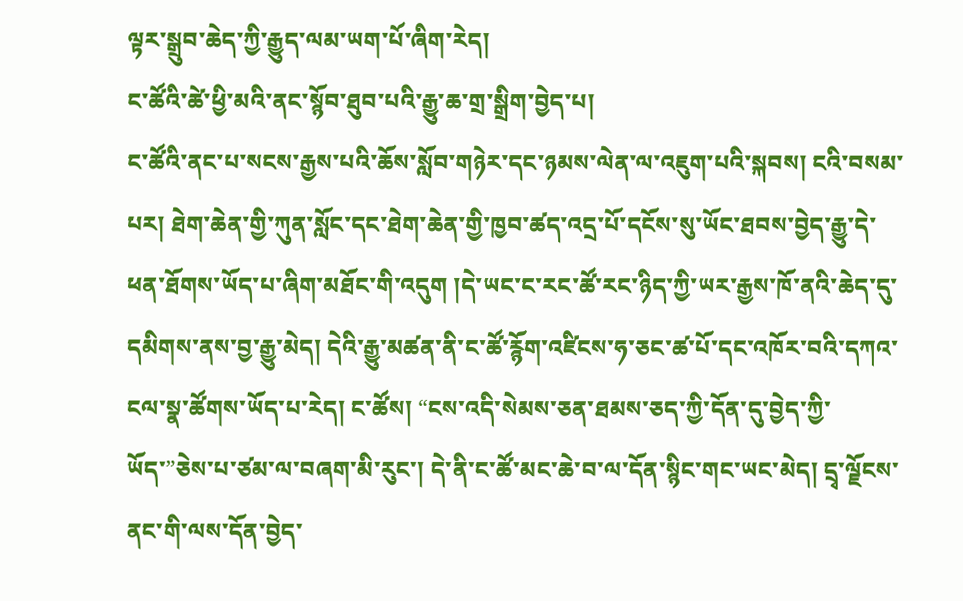ལྟར་སྒྲུབ་ཆེད་ཀྱི་རྒྱུད་ལམ་ཡག་པོ་ཞིག་རེད།
ང་ཚོའི་ཚེ་ཕྱི་མའི་ནང་སྙོབ་ཐུབ་པའི་རྒྱུ་ཆ་གྲ་སྒྲིག་བྱེད་པ།
ང་ཚོའི་ནང་པ་སངས་རྒྱས་པའི་ཆོས་སློབ་གཉེར་དང་ཉམས་ལེན་ལ་འཇུག་པའི་སྐབས། ངའི་བསམ་པར། ཐེག་ཆེན་གྱི་ཀུན་སློང་དང་ཐེག་ཆེན་གྱི་ཁྱབ་ཚད་འདྲ་པོ་དངོས་སུ་ཡོང་ཐབས་བྱེད་རྒྱུ་དེ་ཕན་ཐོགས་ཡོད་པ་ཞིག་མཐོང་གི་འདུག །དེ་ཡང་ང་རང་ཚོ་རང་ཉིད་ཀྱི་ཡར་རྒྱས་ཁོ་ནའི་ཆེད་དུ་དམིགས་ནས་བྱ་རྒྱུ་མེད། དེའི་རྒྱུ་མཚན་ནི་ང་ཚོ་རྙོག་འཛིངས་ཧ་ཅང་ཚ་པོ་དང་འཁོར་བའི་དཀའ་ངལ་སྣ་ཚོགས་ཡོད་པ་རེད། ང་ཚོས། “ངས་འདི་སེམས་ཅན་ཐམས་ཅད་ཀྱི་དོན་དུ་བྱེད་ཀྱི་ཡོད་”ཅེས་པ་ཙམ་ལ་བཞག་མི་རུང་། དེ་ནི་ང་ཚོ་མང་ཆེ་བ་ལ་དོན་སྙིང་གང་ཡང་མེད། དྲྭ་ལྗོངས་ནང་གི་ལས་དོན་བྱེད་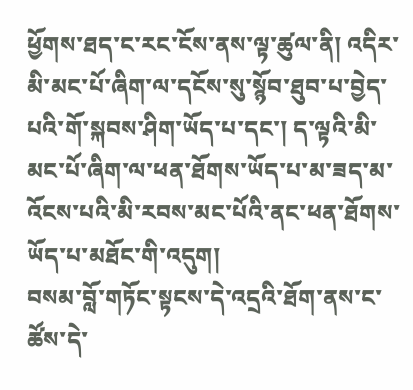ཕྱོགས་ཐད་ང་རང་ངོས་ནས་ལྟ་ཚུལ་ནི། འདིར་མི་མང་པོ་ཞིག་ལ་དངོས་སུ་སྙོབ་ཐུབ་པ་བྱེད་པའི་གོ་སྐབས་ཤིག་ཡོད་པ་དང་། ད་ལྟའི་མི་མང་པོ་ཞིག་ལ་ཕན་ཐོགས་ཡོད་པ་མ་ཟད་མ་འོངས་པའི་མི་རབས་མང་པོའི་ནང་ཕན་ཐོགས་ཡོད་པ་མཐོང་གི་འདུག།
བསམ་བློ་གཏོང་སྟངས་དེ་འདྲའི་ཐོག་ནས་ང་ཚོས་དེ་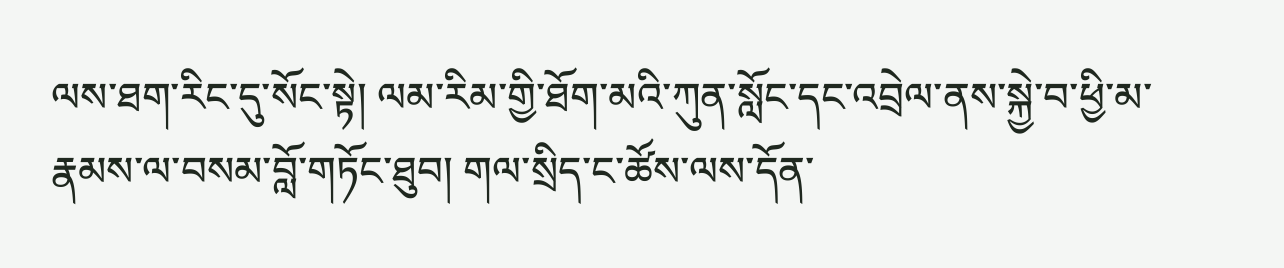ལས་ཐག་རིང་དུ་སོང་སྟེ། ལམ་རིམ་གྱི་ཐོག་མའི་ཀུན་སློང་དང་འབྲེལ་ནས་སྐྱེ་བ་ཕྱི་མ་རྣམས་ལ་བསམ་བློ་གཏོང་ཐུབ། གལ་སྲིད་ང་ཚོས་ལས་དོན་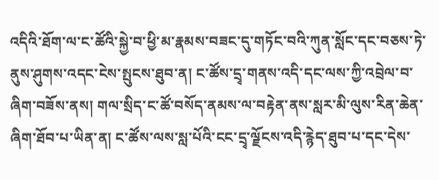འདིའི་ཐོག་ལ་ང་ཚོའི་སྐྱེ་བ་ཕྱི་མ་རྣམས་བཟང་དུ་གཏོང་བའི་ཀུན་སློང་དང་བཅས་ཏེ་ནུས་ཤུགས་འདང་ངེས་སྤུངས་ཐུབ་ན། ང་ཚོས་དྲྭ་གནས་འདི་དང་ལས་ཀྱི་འབྲེལ་བ་ཞིག་བཟོས་ནས། གལ་སྲིད་ང་ཚོ་བསོད་ནམས་ལ་བརྟེན་ནས་སླར་མི་ལུས་རིན་ཆེན་ཞིག་ཐོབ་པ་ཡིན་ན། ང་ཚོས་ལས་སླ་པོའི་ངང་དྲྭ་ལྗོངས་འདི་རྙེད་ཐུབ་པ་དང་དེས་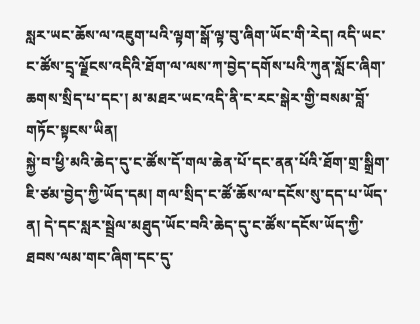སླར་ཡང་ཆོས་ལ་འཇུག་པའི་ལྟག་སྒོ་ལྟ་བུ་ཞིག་ཡོང་གི་རེད། འདི་ཡང་ང་ཚོས་དྲྭ་ལྗོངས་འདིའི་ཐོག་ལ་ལས་ཀ་བྱེད་དགོས་པའི་ཀུན་སློང་ཞིག་ཆགས་སྲིད་པ་དང་། མ་མཐར་ཡང་འདི་ནི་ང་རང་སྒེར་གྱི་བསམ་བློ་གཏོང་སྟངས་ཡིན།
སྐྱེ་བ་ཕྱི་མའི་ཆེད་དུ་ང་ཚོས་དོ་གལ་ཆེན་པོ་དང་ནན་པོའི་ཐོག་གྲ་སྒྲིག་ཇི་ཙམ་བྱེད་ཀྱི་ཡོད་དམ། གལ་སྲིད་ང་ཚོ་ཆོས་ལ་དངོས་སུ་དད་པ་ཡོད་ན། དེ་དང་སླར་སྦྲེལ་མཐུད་ཡོང་བའི་ཆེད་དུ་ང་ཚོས་དངོས་ཡོད་ཀྱི་ཐབས་ལམ་གང་ཞིག་དང་དུ་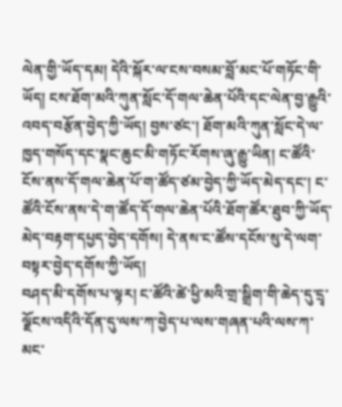ལེན་གྱི་ཡོད་དམ། དེའི་སྐོར་ལ་ངས་བསམ་བློ་མང་པོ་གཏོང་གི་ཡོད། ངས་ཐོག་མའི་ཀུན་སློང་དོ་གལ་ཆེན་པོའི་དང་ལེན་བྱ་རྒྱུའི་འབད་བརྩོན་བྱེད་ཀྱི་ཡོད། བྱས་ཙང་། ཐོག་མའི་ཀུན་སློང་དེ་ལ་ཁྱད་གསོད་དང་སྣང་ཆུང་མི་གཏོང་རོགས་ཞུ་རྒྱུ་ཡིན། ང་ཚོའི་ངོས་ནས་དོ་གལ་ཆེན་པོ་ག་ཚོད་ཙམ་བྱེད་ཀྱི་ཡོད་མེད་དང་། ང་ཚོའི་ངོས་ནས་དེ་ག་ཚོད་དོ་གལ་ཆེན་པོའི་ཐོག་ཚོར་ཐུབ་ཀྱི་ཡོད་མེད་བརྟག་དཔྱད་བྱེད་དགོས། དེ་ནས་ང་ཚོས་དངོས་སུ་དེ་ལག་བསྟར་བྱེད་དགོས་ཀྱི་ཡོད།
བཤད་མི་དགོས་པ་ལྟར། ང་ཚོའི་ཚེ་ཕྱི་མའི་གྲ་སྒྲིག་གི་ཆེད་དུ་དྲྭ་ལྗོངས་འདིའི་དོན་དུ་ལས་ཀ་བྱེད་པ་ལས་གཞན་པའི་ལས་ཀ་མང་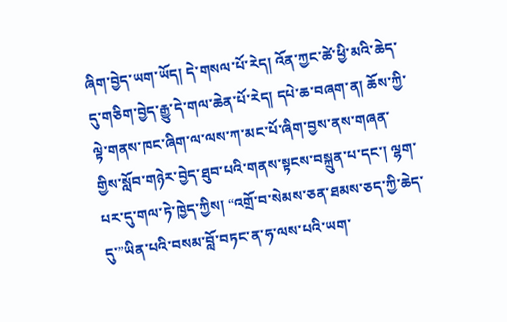ཞིག་བྱེད་ཡག་ཡོད། དེ་གསལ་པོ་རེད། འོན་ཀྱང་ཚེ་ཕྱི་མའི་ཆེད་དུ་གཅིག་བྱེད་རྒྱུ་དེ་གལ་ཆེན་པོ་རེད། དཔེ་ཆ་བཞག་ན། ཆོས་ཀྱི་ལྟེ་གནས་ཁང་ཞིག་ལ་ལས་ཀ་མང་པོ་ཞིག་བྱས་ནས་གཞན་གྱིས་སློབ་གཉེར་བྱེད་ཐུབ་པའི་གནས་སྟངས་བསྐྲུན་པ་དང་། ལྷག་པར་དུ་གལ་ཏེ་ཁྱེད་ཀྱིས། “འགྲོ་བ་སེམས་ཅན་ཐམས་ཅད་ཀྱི་ཆེད་དུ་”ཡིན་པའི་བསམ་བློ་བཏང་ན་ཧ་ལས་པའི་ཡག་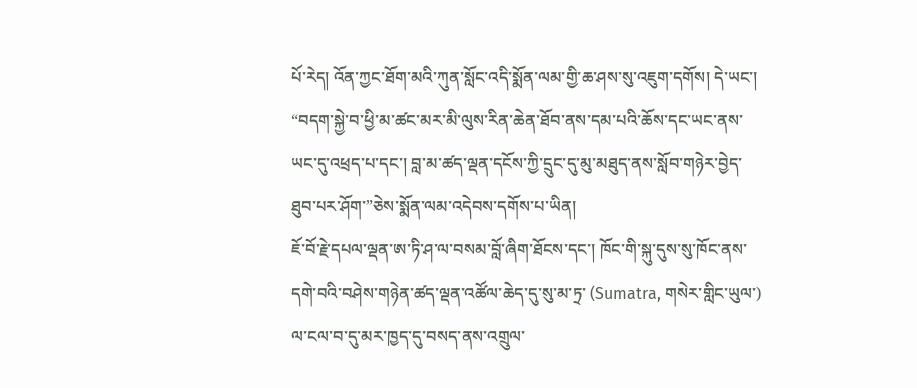པོ་རེད། འོན་ཀྱང་ཐོག་མའི་ཀུན་སློང་འདི་སྨོན་ལམ་གྱི་ཆ་ཤས་སུ་འཇུག་དགོས། དེ་ཡང་། “བདག་སྐྱེ་བ་ཕྱི་མ་ཚང་མར་མི་ལུས་རིན་ཆེན་ཐོབ་ནས་དམ་པའི་ཆོས་དང་ཡང་ནས་ཡང་དུ་འཕྲད་པ་དང་། བླ་མ་ཚད་ལྡན་དངོས་ཀྱི་དྲུང་དུ་མུ་མཐུད་ནས་སློབ་གཉེར་བྱེད་ཐུབ་པར་ཤོག་”ཅེས་སྨོན་ལམ་འདེབས་དགོས་པ་ཡིན།
ཇོ་བོ་རྗེ་དཔལ་ལྡན་ཨ་ཏི་ཤ་ལ་བསམ་བློ་ཞིག་ཐོངས་དང་། ཁོང་གི་སྐུ་དུས་སུ་ཁོང་ནས་དགེ་བའི་བཤེས་གཉེན་ཚད་ལྡན་འཚོལ་ཆེད་དུ་སུ་མ་ཏྲ་ (Sumatra, གསེར་གླིང་ཡུལ་) ལ་ངལ་བ་དུ་མར་ཁྱད་དུ་བསད་ནས་འགྲུལ་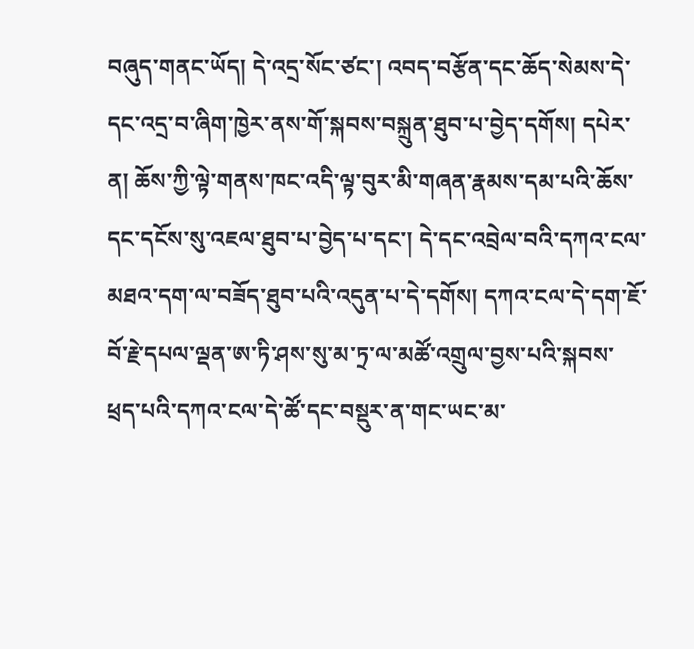བཞུད་གནང་ཡོད། དེ་འདྲ་སོང་ཙང་། འབད་བརྩོན་དང་ཆོད་སེམས་དེ་དང་འདྲ་བ་ཞིག་ཁྱེར་ནས་གོ་སྐབས་བསྐྲུན་ཐུབ་པ་བྱེད་དགོས། དཔེར་ན། ཆོས་ཀྱི་ལྟེ་གནས་ཁང་འདི་ལྟ་བུར་མི་གཞན་རྣམས་དམ་པའི་ཆོས་དང་དངོས་སུ་འཇལ་ཐུབ་པ་བྱེད་པ་དང་། དེ་དང་འབྲེལ་བའི་དཀའ་ངལ་མཐའ་དག་ལ་བཟོད་ཐུབ་པའི་འདུན་པ་དེ་དགོས། དཀའ་ངལ་དེ་དག་ཇོ་བོ་རྗེ་དཔལ་ལྡན་ཨ་ཏི་ཤས་སུ་མ་ཏྲ་ལ་མཚོ་འགྲུལ་བྱས་པའི་སྐབས་ཕྲད་པའི་དཀའ་ངལ་དེ་ཚོ་དང་བསྡུར་ན་གང་ཡང་མ་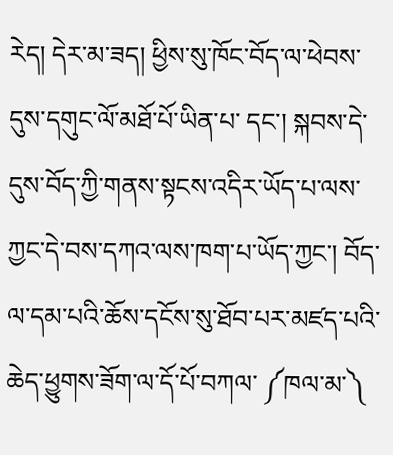རེད། དེར་མ་ཟད། ཕྱིས་སུ་ཁོང་བོད་ལ་ཕེབས་དུས་དགུང་ལོ་མཐོ་པོ་ཡིན་པ་ དང་། སྐབས་དེ་དུས་བོད་ཀྱི་གནས་སྟངས་འདིར་ཡོད་པ་ལས་ཀྱང་དེ་བས་དཀའ་ལས་ཁག་པ་ཡོད་ཀྱང་། བོད་ལ་དམ་པའི་ཆོས་དངོས་སུ་ཐོབ་པར་མཛད་པའི་ཆེད་ཕྱུགས་ཟོག་ལ་དོ་པོ་བཀལ་ ༼ཁལ་མ་༽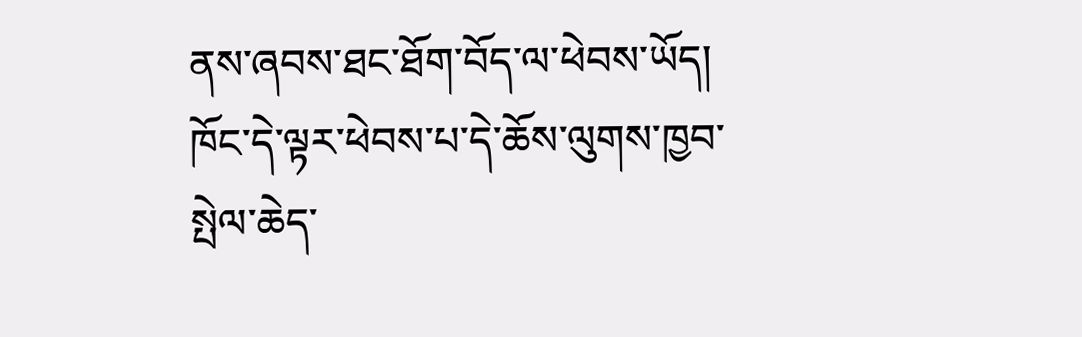ནས་ཞབས་ཐང་ཐོག་བོད་ལ་ཕེབས་ཡོད། ཁོང་དེ་ལྟར་ཕེབས་པ་དེ་ཆོས་ལུགས་ཁྱབ་སྤེལ་ཆེད་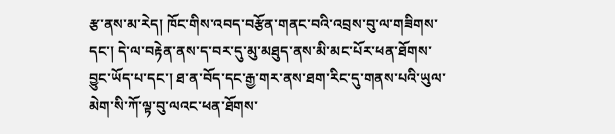རྩ་ནས་མ་རེད། ཁོང་གིས་འབད་བརྩོན་གནང་བའི་འབྲས་བུ་ལ་གཟིགས་དང་། དེ་ལ་བརྟེན་ནས་ད་བར་དུ་མུ་མཐུད་ནས་མི་མང་པོར་ཕན་ཐོགས་བྱུང་ཡོད་པ་དང་། ཐ་ན་བོད་དང་རྒྱ་གར་ནས་ཐག་རིང་དུ་གནས་པའི་ཡུལ་མེག་སི་ཀོ་ལྟ་བུ་ལའང་ཕན་ཐོགས་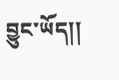བྱུང་ཡོད།།